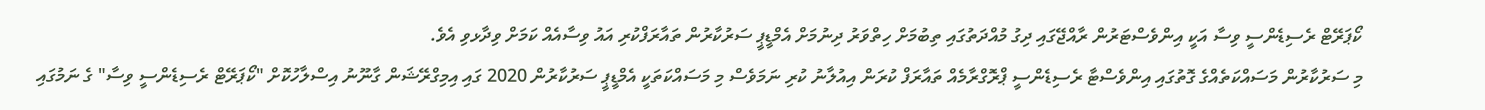ކޯޕަރޭޓް ރެސިޑެންސީ ވިސާ އަކީ އިންވެސްޓަރުން ރާއްޖޭގައި ދިގު މުއްދަތުގައި ތިބުމަށް ހިތްވަރު ދިނުމަށް އެމްޑީޕީ ސަރުކާރުން ތައާރަފްކުރި އައު ވިސާއެއް ކަމަށް ވިދާޅވި އެވެ.
މި ސަރުކާރުން މަސައްކަތެއްގެ ގޮތުގައި އިންވެސްޓާ ރެސިޑެންސީ ޕްރޮގްރާމެއް ތައާރަފް ކުރަން އިއުލާނު ކުރި ނަމަވެސް މި މަސައްކަތަކީ އެމްޑީޕީ ސަރުކާރުން 2020 ގައި އިމިގްރޭޝަން ގާނޫނު އިސްލާހުކޮށް "ކޯޕަރޭޓް ރެސިޑެންސީ ވިސާ" ގެ ނަމުގައި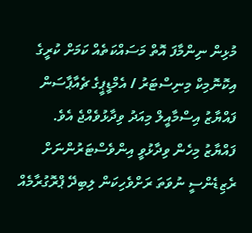މުޅިން ނިންމާފަ އޮތް މަސައްކަތެއް ކަމަށް ކުރީގެ އިކޮނޮމިކް މިނިސްޓަރު / އެމްޑީޕީގެ ޗެއާޕާސަން ފައްޔާޒު އިސްމާއީލް މިއަދު ވިދާޅުވެއްޖެ އެވެ.
ފައްޔާޒު މިހެން ވިދާޅުވީ އިންވެސްޓަރުންނަށް ރެޒިޑެންސީ ނުވަތަ ރަށްވެހިކަން ލިބިދޭ ޕްރޮގުރާމެއް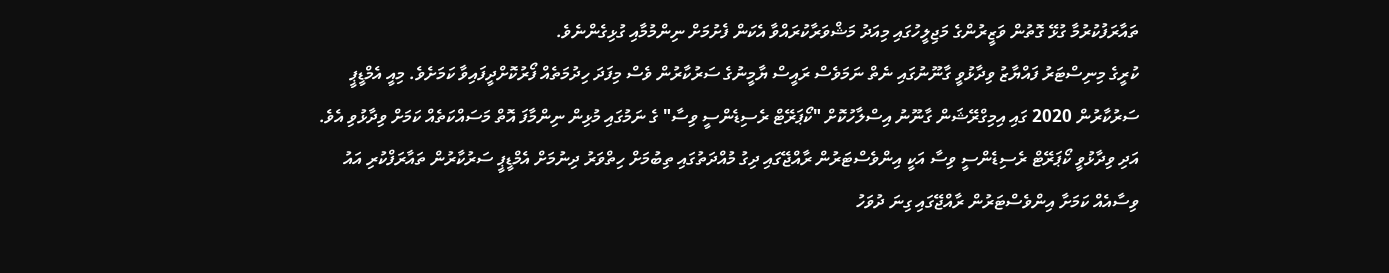ތައާރަފުކުރުމާ ގުޅޭ ގޮތުން ވަޒީރުންގެ މަޖިލީހުގައި މިއަދު މަޝްވަރާކުރައްވާ އެކަން ފެށުމަށް ނިންމުމާއި ގުޅިގެންނެވެ.
ކުރީގެ މިނިސްޓަރު ފައްޔާޒު ވިދާޅުވީ ގާނޫނުގައި ނެތް ނަމަވެސް ރައީސް ޔާމީނުގެ ސަރުކާރުން ވެސް މިފަދަ ހިދުމަތެއް ފޯރުކޮށްދީފައިވާ ކަމަށެވެ. މިއީ އެމްޑީޕީ ސަރުކާރުން 2020 ގައި އިމިގްރޭޝަން ގާނޫނު އިސްލާހުކޮށް "ކޯޕަރޭޓް ރެސިޑެންސީ ވިސާ" ގެ ނަމުގައި މުޅިން ނިންމާފަ އޮތް މަސައްކަތެއް ކަމަށް ވިދާޅުވި އެވެ.
އަދި ވިދާޅުވީ ކޯޕަރޭޓް ރެސިޑެންސީ ވިސާ އަކީ އިންވެސްޓަރުން ރާއްޖޭގައި ދިގު މުއްދަތުގައި ތިބުމަށް ހިތްވަރު ދިނުމަށް އެމްޑީޕީ ސަރުކާރުން ތައާރަފްކުރި އައު ވިސާއެއް ކަމަށާ އިންވެސްޓަރުން ރާއްޖޭގައި ގިނަ ދުވަހު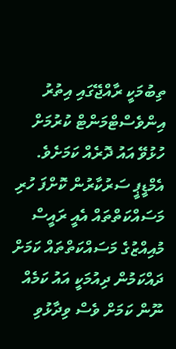ތިބުމަކީ ރާއްޖޭގައި އިތުރު އިންވެސްޓްމަންޓް ކުރުމަށް ހުޅުވޭ އައު ދޮރެއް ކަމަށެވެ.
އެމްޑީޕީ ސަރުކާރުން ކޮށްފަ ހުރި މަސައްކަތްތައް އެއީ ރައީސް މުއިއްޒުގެ މަސައްކަތްތައް ކަމަށް ދައްކަމުން ދިއުމަކީ އައު ކަމެއް ނޫން ކަމަށް ވެސް ވިދާޅުވި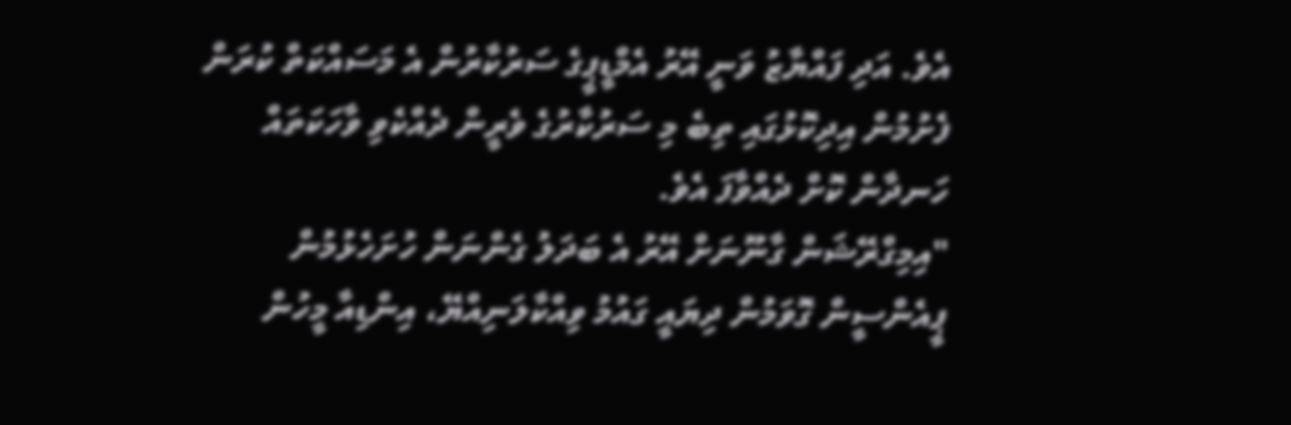އެވެ. އަދި ފައްޔާޒު ވަނީ އޭރު އެމްޑީޕީގެ ސަރުކާރުން އެ މަސައްކަތް ކުރަން ފެށުމުން އިދިކޮޅުގައި ތިބެ މި ސަރުކާރުގެ ވެރީން ދެއްކެވި ވާހަކަތައް ހަނދާން ކޮށް ދެއްވާފަ އެވެ.
"އިމިގްރޭޝަން ގާނޫނަށް އޭރު އެ ބަދަލު ގެންނަން ހުށަހެޅުމުން ޕީއެންސީން ގޮވަމުން ދިޔައީ ގައުމު ވިއްކާލަނިއްޔޭ، އިންޑިއާ މީހުން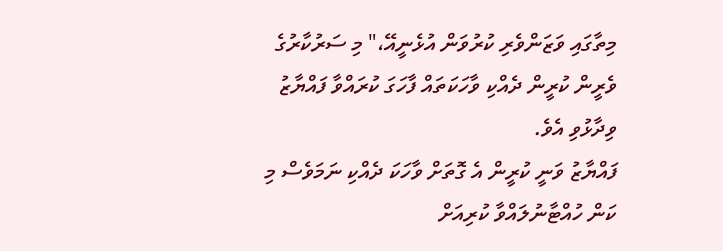މިތާގައި ވަޒަންވެރި ކުރުވަން އުޅެނީއޭ،" މި ސަރުކާރުގެ ވެރީން ކުރީން ދެއްކި ވާހަކަތައް ފާހަގަ ކުރައްވާ ފައްޔާޒު ވިދާޅުވި އެވެ.
ފައްޔާޒު ވަނީ ކުރީން އެ ގޮތަށް ވާހަކަ ދެއްކި ނަމަވެސް މި ކަން ހުއްޓާނުލައްވާ ކުރިއަށް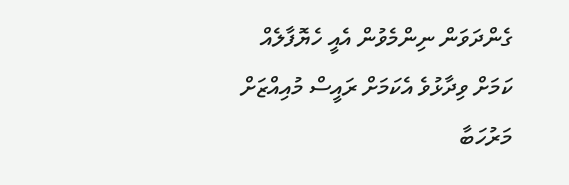ގެންދަވަން ނިންމެވުން އެއީ ހެޔޮފާލެއް ކަމަށް ވިދާޅުވެ އެކަމަށް ރައީސް މުއިއްޒަށް މަރުހަބާ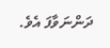ދަންނަވާފަ އެވެ.